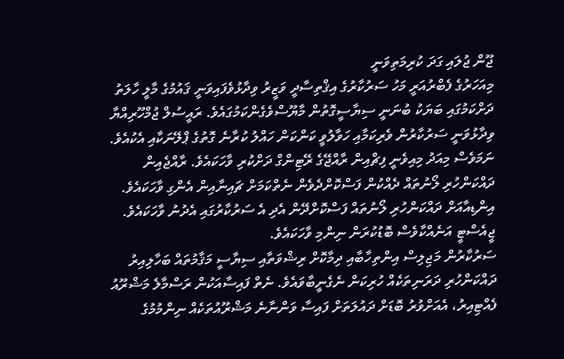ޖޫން ޖުލައި ގަދަ ކުރިމަތިވަނީ
މިއަހަރުގެ ފެބްރުއަރީ މަހު ސަރުކާރުގެ އިޤްތިސާދީ ވަޒީރު ވިދާޅުވެފައިވަނީ ޤައުމުގެ މާލީ ހާލަތު ދަށްކަމުގައި ބަޔަކު ބުނަނީ ސިޔާސީގޮތުން މާޔޫސްވެގެންކަމުގައެވެ. ރައީސުލް ޖުމްހޫރިއްޔާ ވިދާޅުވަނީ ސަރުކާރުން ވެރިކަމާއި ހަވާލުވީ ކަންކަން ހައްލު ކުރާނެ ގޮތުގެ ޕްލޭނަކާއި އެކުއެވެ. ނަމަވެސް މިއަދު މިއިވެނީ ފިޗްއިން ރާއްޖޭގެ ރޭޓިންގް ދަށްކުރި ވާހަކައެވެ. ރާއްޖެއިން ދައްކަންހުރި ލޯނުތައް ދެއްކުން ފަސްކޮށްދެވެން ނެތްކަމަށް ޗައިނާއިން އެންގި ވާހަކައެވެ. އިންޑިއާއަށް ދައްކަންހުރި ލޯނުތައް ފަސްކޮށްދޭން އެދި އެ ސަރުކާރުގައި އެދުނު ވާހަކައެވެ. ޖީއެސްޓީ އަނެއްކާވެސް ބޮޑުކުރަން ނިންމި ވާހަކައެވެ.
ސަރުކާރުން މަޖިލިސް އިންތިހާބާއި ދިމާކޮށް ރިޝްވަތާއި ސިޔާސީ މަޤާމުތައް ބަހާލިއިރު ދައްކަންހުރި ދަރަނިތަކެއް ހުރިކަން ނެގެނީބާވައެވެ. ނެތް ފައިސާއަކުން ރަސްމާލެ މަޝްރޫއު ފެއްޓިއިރު، އެއަށްވުރު ބޮޑަށް ދައުލަތަށް ފައިސާ ވަންނާނެ މަޝްރޫއުތަކެއް ނިންމުމުގެ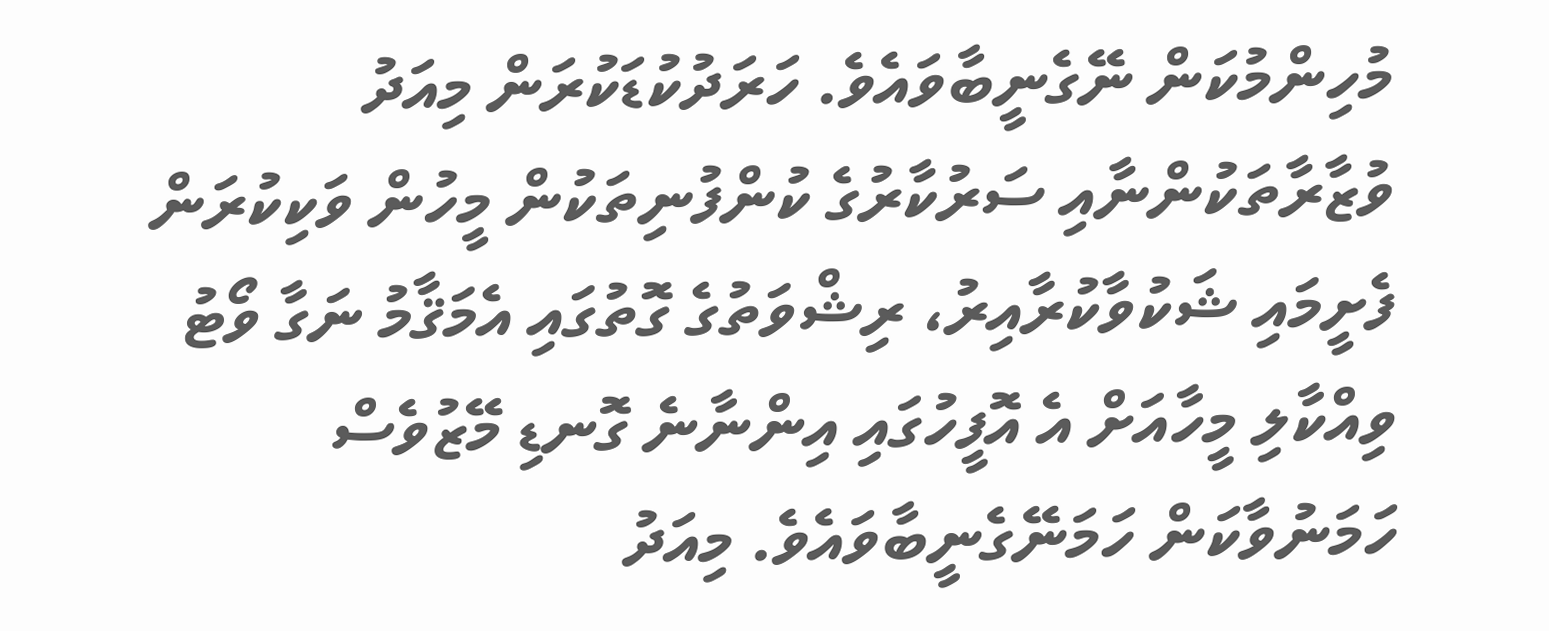މުހިންމުކަން ނޭގެނީބާވައެވެ. ހަރަދުކުޑަކުރަން މިއަދު ވުޒާރާތަކުންނާއި ސަރުކާރުގެ ކުންފުނިތަކުން މީހުން ވަކިކުރަން ފެށީމައި ޝަކުވާކުރާއިރު، ރިޝްވަތުގެ ގޮތުގައި އެމަޤާމު ނަގާ ވޯޓު ވިއްކާލި މީހާއަށް އެ އޮފީހުގައި އިންނާނެ ގޮނޑި މޭޒުވެސް ހަމަނުވާކަން ހަމަނޭގެނީބާވައެވެ. މިއަދު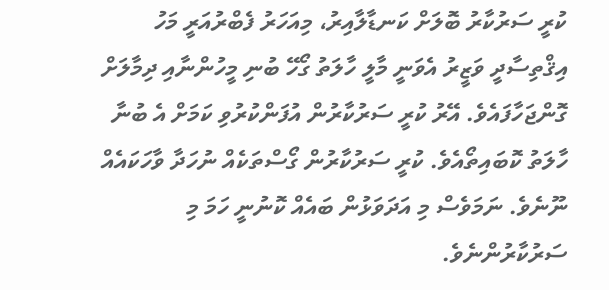ކުރީ ސަރުކާރު ބޮލަށް ކަނޑާލާއިރު، މިއަހަރު ފެބްރުއަރީ މަހު އިޤްތިސާދީ ވަޒީރު އެވަނީ މާލީ ހާލަތު ގޯހޭ ބުނި މީހުންނާއި ދިމާލަށް ގޮންޖަހާފައެވެ. އޭރު ކުރީ ސަރުކާރުން އުފަންކުރުވި ކަމަށް އެ ބުނާ ހާލަތު ކޮބައިތޯއެވެ. ކުރީ ސަރުކާރުން ގޯސްތަކެއް ނުހަދާ ވާހަކައެއް ނޫނެވެ. ނަމަވެސް މި އަދަވަޅުން ބައެއް ކޮނުނީ ހަމަ މި ސަރުކާރުންނެވެ.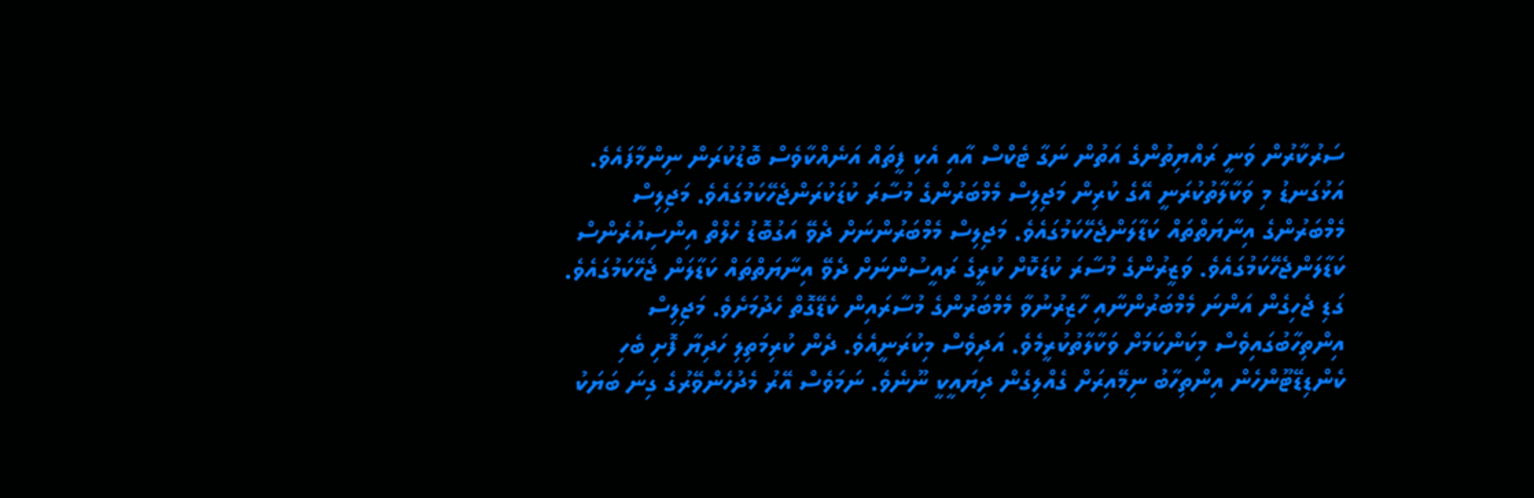ސަރުކާރުން ވަނީ ރައްޔިތުންގެ އަތުން ނަގާ ޓެކްސް އާއި އެކި ފީތައް އަނެއްކާވެސް ބޮޑުކުރަން ނިންމާފައެވެ. އަޅުގަނޑު މި ވަކާލާތުކުރަނީ އޭގެ ކުރިން މަޖިލިސް މެމްބަރުންގެ މުސާރަ ކުޑަކުރަންޖެހޭކަމުގައެވެ. މަޖިލިސް މެމްބަރުންގެ އިނާޔަތްތައް ކަޑާލަންޖެހޭކަމުގައެވެ. މަޖިލިސް މެމްބަރުންނަށް ދެވޭ އަގުބޮޑު ހެލްތް އިންސިއުރެންސް ކަޑާލަންޖެހޭކަމުގައެވެ. ވަޒީރުންގެ މުސާރަ ކުޑަކޮށް ކުރީގެ ރައީސުންނަށް ދެވޭ އިނާޔަތްތައް ކަޑާލަން ޖެހޭކަމުގައެވެ. ގަޑި ޖެހިގެން އަންނަ މެމްބަރުންނާއި ހާޒިރުނުވާ މެމްބަރުންގެ މުސާރައިން ކެޑޭގޮތް ހެދުމަށެވެ. މަޖިލިސް އިންތިހާބުގައިވެސް މިކަންކަމަށް ވަކާލާތުކުރީމެވެ. އަދިވެސް މިކުރަނީއެވެ. ދެން ކުރިމަތިލި ހަދިޔާ ފޮށި ބެހި ކެންޑިޑޭޓޫންހެން އިންތިހާބު ނިމޭއިރަށް ގެއްލިގެން ދިޔައީކީ ނޫނެވެ. ނަމަވެސް އޭރު މެދުހެންވޭރުގެ ގިނަ ބަޔަކު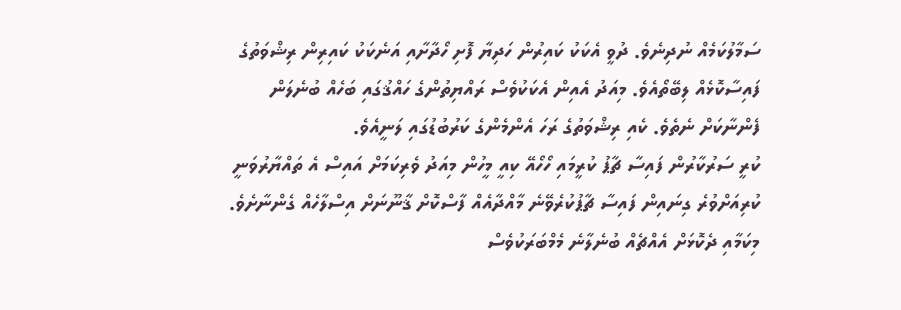ސަމާލުކަމެއް ނުދިނެވެ. ދުވީ އެކަކު ކައިރުން ހަދިޔާ ފޮށި ހޯދާށާއި އަނެކަކު ކައިރިން ރިޝްވަތުގެ ފައިސާކޮޅެއް ލިބޭތޯއެވެ. މިއަދު އެއިން އެކަކުވެސް ރައްޔިތުންގެ ހައްޤުގައި ބަހެއް ބުނެލަން ފެންނާކަށް ނެތެވެ. ކެއި ރިޝްވަތުގެ ރަހަ އެންމެންގެ ކަރުބުޑުގައި ލަނީއެވެ.
ކުރީ ސަރުކާރުން ފައިސާ ޗާޕު ކުރީމައި ހޯހޯއޭ ކިއީ މީހުން މިއަދު ވެރިކަމަށް އައިސް އެ ތައްޔާރުވަނީ ކުރިއަށްވުރެ ގިނައިން ފައިސާ ޗާޕުކުރެވޭނެ މާއްދާއެއް ފާސްކޮށް ޤާނޫނަށް އިސްލާހެއް ގެންނާށެވެ. މިކަމާއި ދެކޮޅަށް އެއްޗެއް ބުނެލާނެ މެމްބަރަކުވެސް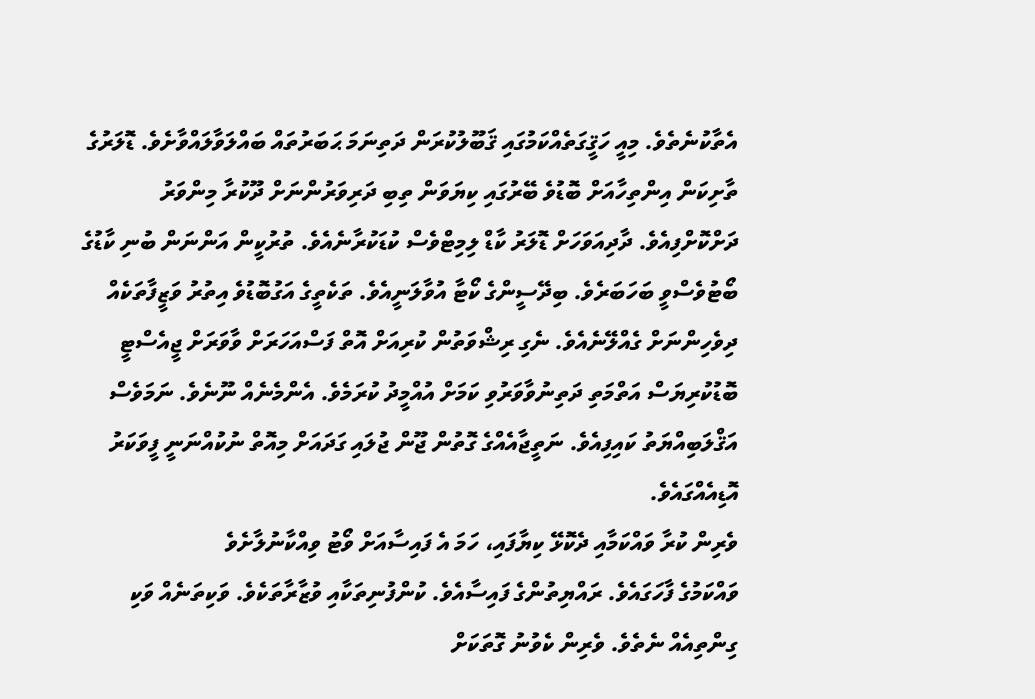އެތާކުނެތެވެ. މިއީ ހަޤީގަތެއްކަމުގައި ޤަބޫލުކުރަން ދަތިނަމަ ޙަބަރުތައް ބައްލަވާލައްވާށެވެ. ޑޮލަރުގެ ތާށިކަން އިންތިހާއަށް ބޮޑުވެ ބޭރުގައި ކިޔަވަން ތިބި ދަރިވަރުންނަށް ދޫކުރާ މިންވަރު ދަށްކޮށްފިއެވެ. ދާދިއަވަހަށް ޑޮލަރު ކާޑް ލިމިޓްވެސް ކުޑަކުރާނެއެވެ. ތުރުކީން އަންނަން ބުނި ކާޑުގެ ބޯޓުވެސްވީ ބަހަބަރެވެ. ބިދޭސީންގެ ކޯޓާ އުވާލަނީއެވެ. ތަކެތީގެ އަގުބޮޑުވެ އިތުރު ވަޒީފާތަކެއް ދިވެހިންނަށް ގެއްލޭނެއެވެ. ނެގި ރިޝްވަތުން ކުރިއަށް އޮތް ފަސްއަހަރަށް ވާވަރަށް ޖީއެސްޓީ ބޮޑުކުރިޔަސް އަތްމަތި ދަތިނުވާވަރުވި ކަމަށް އުއްމީދު ކުރަމެވެ. އެންމެނެއް ނޫނެވެ. ނަމަވެސް އަޤްލަބިއްޔަތު ކައިފިއެވެ. ނަތީޖާއެއްގެ ގޮތުން ޖޫން ޖުލައި ގަދައަށް މިއޮތް ނުކުއްނަނީ ފީވަކަރު އޮޑިއެއްގައެވެ.
ވެރިން ކުރާ ވައްކަމާއި ދެކޮޅޭ ކިޔާފައި، ހަމަ އެ ފައިސާއަށް ވޯޓު ވިއްކާނުލާށެވެ
ވައްކަމުގެ ފާހަގައެވެ. ރައްޔިތުންގެ ފައިސާއެވެ. ކުންފުނިތަކާއި ވުޒާރާތަކެވެ. ވަކިތަނެއް ވަކި ގިންތިއެއް ނެތެވެ. ވެރިން ކެވުނު ގޮތަކަށް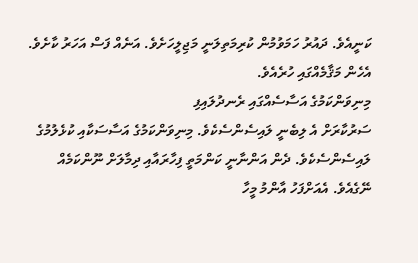ކަނީއެވެ. ދައުރު ހަމަވުމުން ކުރިމަތިލަނީ މަޖިލީހަށެވެ. އަނެއް ފަސް އަހަރު ކާށެވެ. އެހެން މަޤާމެއްގައި ހުރެއެވެ.
މިނިވަންކަމުގެ އަސާސެއްގައި ރެނދުލައިފި
ސަރުކާރަށް އެ ލިބެނީ ލައިސެންސެކެވެ. މިނިވަންކަމުގެ އަސާސަކާއި ކުޅެލުމުގެ ލައިސެންސެކެވެ. ދެން އަންނާނީ ކަންމަތީ ފިހާރައާއި ދިމާލަށް ނޫންކަމެއް ނޭގެއެވެ. އެއަށްފަހު އާންމު މީހާ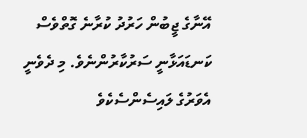އޭނާގެ ޖީބުން ހަރުދު ކުރާނެ ގޮތްވެސް ކަނޑައަޅާނީ ސަރުކާރުންނެވެ. މި ދެވެނީ އެވަރުގެ ލައިސެންސެކެވެ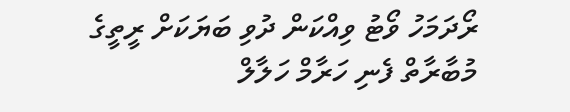ރޯދަމަހު ވޯޓު ވިއްކަން ދުވި ބަޔަކަށް ރީތީގެ މުބާރާތް ފެނި ހަރާމް ހަލާލް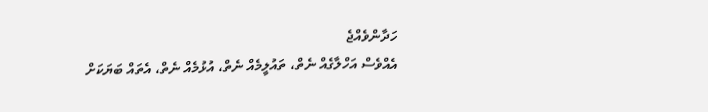ހަދާންވެއްޖެ
އެއްވެސް އަހްލާގެއް ނެތް، ތައުލީމެއް ނެތް، އުޅުމެއް ނެތް، އެތައް ބަޔަކަށް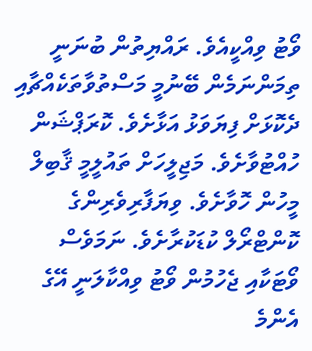ވޯޓު ވިއްކީއެވެ. ރައްޔިތުން ބުނަނީ ތިމަންނަމެން ބޭނުމީ މަސްތުވާތަކެއްޗާއި ދެކޮޅަށް ފިޔަވަޅު އަޅާށެވެ. ކޮރަޕްޝަން ހުއްޓުވާށެވެ. މަޖިލީހަށް ތައުލީމީ ޤާބިލް މީހުން ހޮވާށެވެ. ވިޔަފާރިވެރިންގެ ކޮންޓްރޯލް ކުޑަކުރާށެވެ. ނަމަވެސް ވޯޓަކާއި ޖެހުމުން ވޯޓު ވިއްކާލަނީ އޭގެ އެންމެ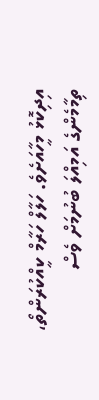އިދިކޮޅު މީހާއަށެވެ. ހަލާލް ހަރާމް ކީއްކުރަންތޯ، ތިމާމެންގެ އަމިއްލަ ބުނުމަށް ވެސް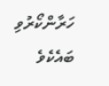ހަރާންކޯރުވި ބައެކެވެ